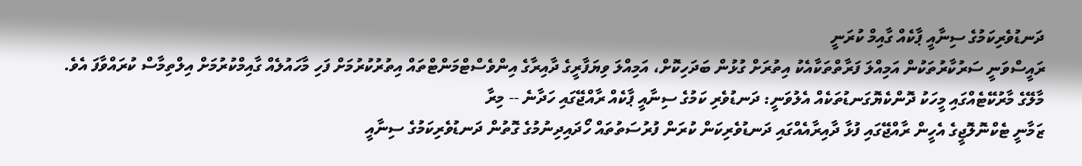ދަނޑުވެރިކަމުގެ ސިނާއީ ޕާކެއް ގާއިމް ކުރަނީ
ރައީސްވަނީ ސަރުކާރުތަކުން އަމިއްލަ ފަރާތްތަކާއެކު އިތުރަށް ގުޅުން ބަދަހިކޮށް، އަމިއްލަ ވިޔަފާރީގެ ދާއިރާގެ އިންވެސްޓްމަންޓްތައް އިތުރުކުރުމަށް ފަހި މާހައުލެއް ގާއިމްކުރުމަށް އިލްތިމާސް ކުރައްވާފަ އެވެ.
މާލޭގެ މާރުކޭޓެއްގައި މީހަކު ދޮންކެޔޮގަނޑުތަކެއް އެލުވަނީ: ދަނޑުވެރި ކަމުގެ ސިނާއީ ޕާކެއް ރާއްޖޭގައި ހަދާނެ -- މިރާ
ޒަމާނީ ޓެކްނޮލޮޖީގެ އެހީން ރާއްޖޭގައި ފުޅާ ދާއިރާއެއްގައި ދަނޑުވެރިކަން ކުރަން ފުރުސަތުތައް ހޯދައިދިނުމުގެ ގޮތުން ދަނޑުވެރިކަމުގެ ސިނާއީ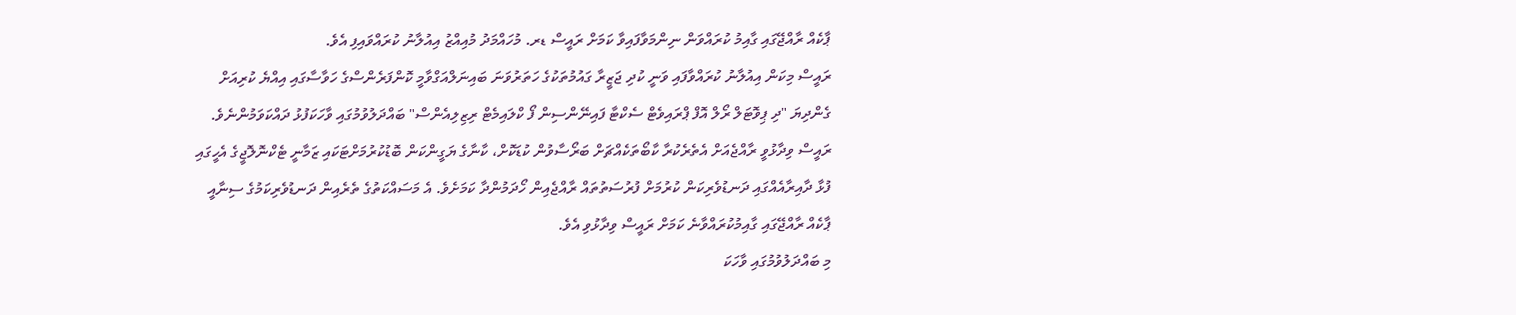ޕާކެއް ރާއްޖޭގައި ގާއިމު ކުރައްވަން ނިންމަވާފައިވާ ކަމަށް ރައީސް ޑރ. މުހައްމަދު މުއިއްޒު އިއުލާނު ކުރައްވައިފި އެވެ.
ރައީސް މިކަން އިއުލާނު ކުރައްވާފައި ވަނީ ކުދި ޖަޒީރާ ގައުމުތަކުގެ ހަތަރުވަނަ ބައިނަލްއަގްވާމީ ކޮންފަރެންސްގެ ހަވާސާގައި އިއްޔެ ކުރިއަށް ގެންދިޔަ "ދި ޕިވޮޓަލް ރޯލް އޮފް ޕްރައިވެޓް ސެކްޓާ ފައިނޭންސިން ފޯ ކްލައިމެޓް ރިޒިލިއެންސް" ބައްދަލުވުމުގައި ވާހަކަފުޅު ދައްކަވަމުންނެވެ.
ރައީސް ވިދާޅުވީ ރާއްޖެއަށް އެތެރެކުރާ ކާބޯތަކެއްޗަށް ބަރޯސާވުން ކުޑަކޮށް، ކާނާގެ ޔަގީންކަން ބޮޑުކުރުމަށްޓަކައި ޒަމާނީ ޓެކްނޮލޮޖީގެ އެހީގައި ފުޅާ ދާއިރާއެއްގައި ދަނޑުވެރިކަން ކުރުމަށް ފުރުސަތުތައް ރާއްޖެއިން ހޯދަމުންދާ ކަމަށެވެ. އެ މަސައްކަތުގެ ތެރެއިން ދަނޑުވެރިކަމުގެ ސިނާއީ ޕާކެއް ރާއްޖޭގައި ގާއިމުކުރައްވާނެ ކަމަށް ރައީސް ވިދާޅުވި އެވެ.
މި ބައްދަލުވުމުގައި ވާހަކަ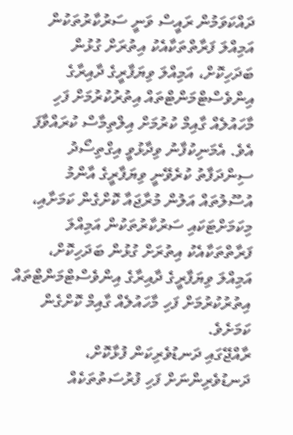ދައްކަވަމުން ރައީސް ވަނީ ސަރުކާރުތަކުން އަމިއްލަ ފަރާތްތަކާއެކު އިތުރަށް ގުޅުން ބަދަހިކޮށް، އަމިއްލަ ވިޔަފާރީގެ ދާއިރާގެ އިންވެސްޓްމަންޓްތައް އިތުރުކުރުމަށް ފަހި މާހައުލެއް ގާއިމް ކުރުމަށް އިލްތިމާސް ކުރައްވާފަ އެވެ. އެމަނިކުފާނު ވިދާޅުވީ އިގްތިސޯދު ސިންދަފާތު ކުރެވޭނީ ވިޔަފާރީގެ އާންމު އުސޫލުތައް އަލުން މުރާޖައާ ކޮށްގެން ކަމަށާއި، މިކަމަށްޓަކައި ސަރުކާރުތަކުން އަމިއްލަ ފަރާތްތަކާއެކު އިތުރަށް ގުޅުން ބަދަހިކޮށް، އަމިއްލަ ވިޔަފާރީގެ ދާއިރާގެ އިންވެސްޓްމަންޓްތައް އިތުރުކުރުމަށް ފަހި މާހައުލެއް ގާއިމް ކޮށްގެން ކަމަށެވެ.
ރާއްޖޭގައި ދަނޑުވެރިކަން ފުޅާކޮށް، ދަނޑުވެރިންނަށް ފަހި ފުރުސަތުތަކެއް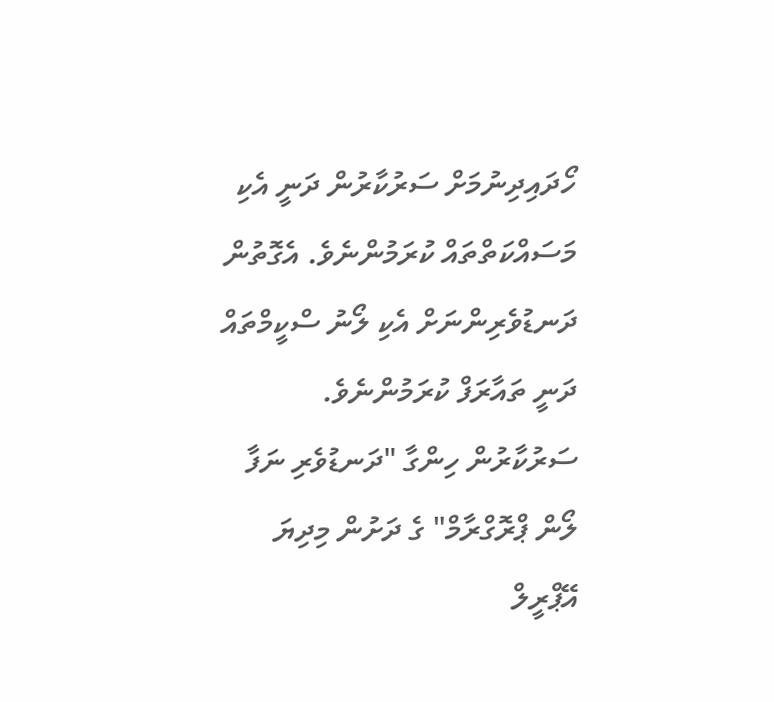ހޯދައިދިނުމަށް ސަރުކާރުން ދަނީ އެކި މަސައްކަތްތައް ކުރަމުންނެވެ. އެގޮތުން ދަނޑުވެރިންނަށް އެކި ލޯނު ސްކީމްތައް ދަނީ ތައާރަފް ކުރަމުންނެވެ. ސަރުކާރުން ހިންގާ "ދަނޑުވެރި ނަފާ ލޯން ޕްރޮގްރާމް" ގެ ދަށުން މިދިޔަ އޭޕްރީލް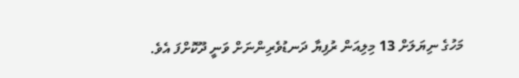މަހުގެ ނިޔަލަށް 13 މިލިއަން ރުފިޔާ ދަނޑުވެރިންނަށް ވަނީ ދޫކޮށްފަ އެވެ.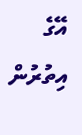އޭގެ އިތުރުން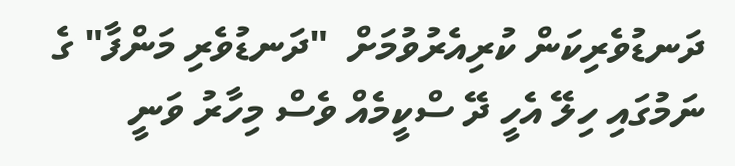ދަނޑުވެރިކަން ކުރިއެރުވުމަށް  "ދަނޑުވެރި މަންފާ" ގެ ނަމުގައި ހިލޭ އެހީ ދޭ ސްކީމެއް ވެސް މިހާރު ވަނީ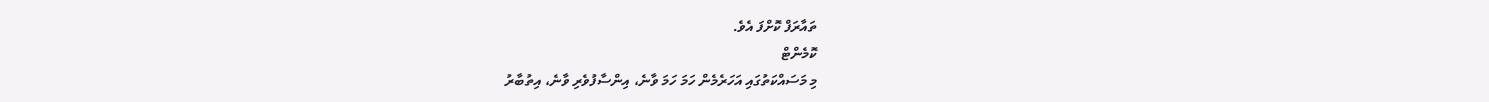ތައާރަފް ކޮށްފަ އެވެ.
ކޮމެންޓް
މި މަސައްކަތުގައި އަހަރެމެން ހަމަ ހަމަ ވާނެ، އިންސާފުވެރި ވާނެ، އިތުބާރު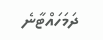ދަމަހައްޓާނެ